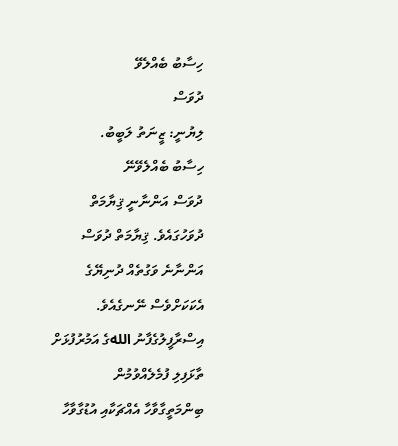ހިސާބު ބެއްލެވޭ
ދުވަސް
ލިޔުނީ: ޒީނަތު ލަބީބު.
ހިސާބު ބެއްލެވޭނޭ
ދުވަސް އަންނާނީ ޤިޔާމަތް ދުވަހުގައެވެ. ޤިޔާމަތް ދުވަސް އަންނާނެ ވަގުތެއް ދުނިޔޭގެ
އެކަކަށްވެސް ނޭނގެއެވެ. އިސްރާފީލުގެފާނު اللهގެ އަމުރުފުޅަށް ތާޅަފިލި ފުމެލެއްވުމުން
ބިންމަތީގާވާހާ އެއްޗަކާއި އުޑުގާވާހާ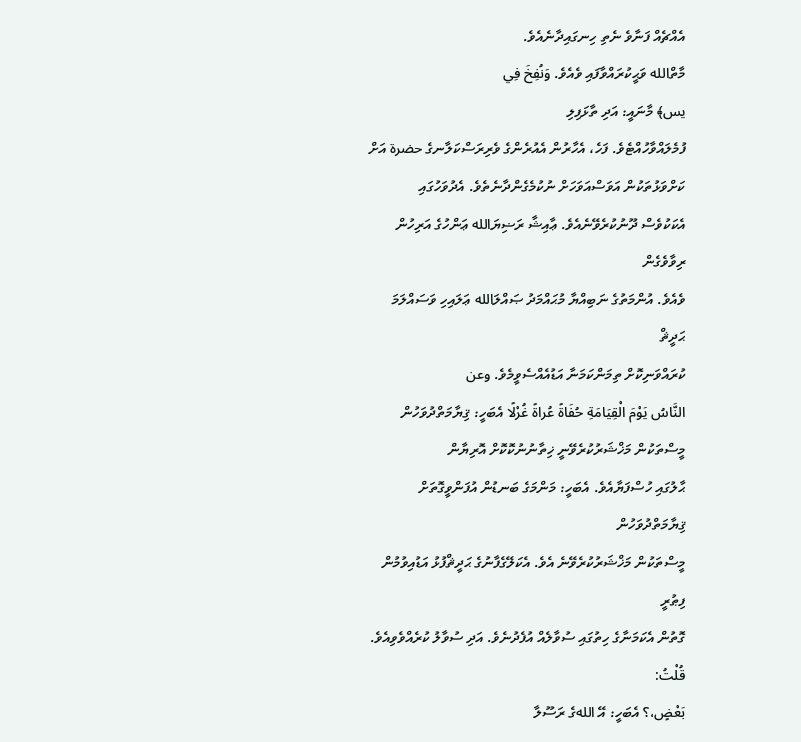އެއްޗެއް ފަނާވެ ނެތި ހިނގައިދާނެއެވެ.
މާތްالله ވަޙީކުރައްވާފައި ވެއެވެ. وَنُفِخَ فِي
يس﴾ މާނައީ: އަދި ތާޅަފިލި
ފުމެލައްވާހުއްޓެވެ. ފަހެ، އެހާރުން އެއުރެންގެ ވެރިރަސްކަލާނގެ حضرة އަށް ކަށްވަޅުތަކުން އަވަސްއަވަހަށް ނުކުމެގެންދާނެތެވެ. އެދުވަހުގައި
އެކަކުވެސް ދޫނުކުރެވޭނެއެވެ. ޢާއިޝާ ރަޟިޔަالله ޢަންހުގެ އަރިހުން ރިވާވެގެން
ވެއެވެ. އުންމަތުގެ ނަބިއްޔާ މުޙައްމަދު ޞައްލަالله ޢަލައިހި ވަސައްލަމަ ޙަދީޘް
ކުރައްވަނިކޮށް ތިމަންކަމަނާ އަޑުއެއްސެވީމެވެ. وعن
النَّاسُ يَوْمَ الْقِيَامَةِ حُفَاةً عُراةً غُرْلًا އެބަހީ: ޤިޔާމަތްދުވަހުން މީސްތަކުން މަޚްޝަރުކުރެވޭނީ ޚިތާނުނުކޮކޮށް އޮރިޔާން
ޙާލުގައި ހުސްފަޔާއެވެ. އެބަހީ: މަންމަގެ ބަނޑުން އުފަންވީގޮތަށް ޤިޔާމަތްދުވަހުން
މީސްތަކުން މަޚްޝަރުކުރެވޭނެ އެވެ. އެކަލޭގެފާނުގެ ޙަދީޘްފުޅު އަޑުއިވުމުން ފިޠުރީ
ގޮތުން އެކަމަނާގެ ހިތުގައި ސުވާލެއް އުފެދުނެވެ. އަދި ސުވާލު ކުރެއްވެވިއެވެ. قُلْتُ:
بَعْضٍ،؟ އެބަހީ: އޭ اللهގެ ރަސޫލާ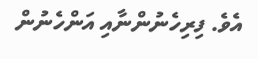އެވެ. ފިރިހެނުންނާއި އަންހެނުން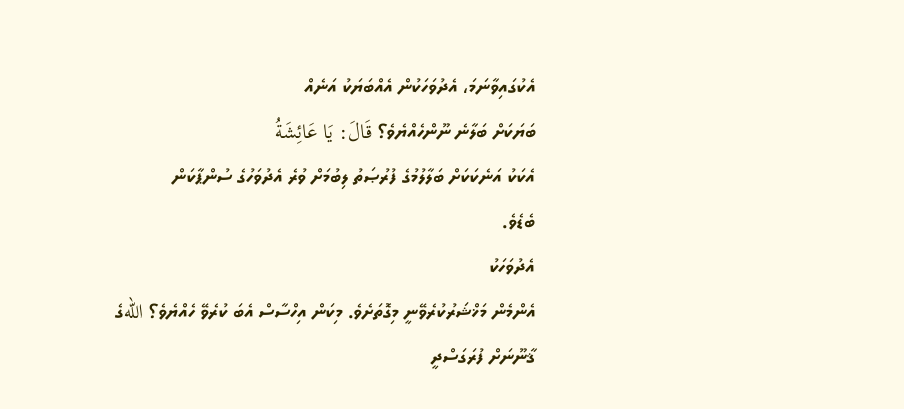އެކުގައިވާނަމަ، އެދުވަހަކުން އެއްބަޔަކު އަނެއް
ބަޔަކަށް ބަލާނެ ނޫންހެއްޔެވެ؟ قَالَ: يَا عَائِشَةُ
އެކަކު އަނެކަކަށް ބަލާލުމުގެ ފުރުޞަތު ލިބުމަށް ވުރެ އެދުވަހުގެ ސުންޕާކަން
ބެޑެވެ.
އެދުވަހަކު
އެންމެން މަޚްޝަރުކުރެވޭނީ މިގޮތަށެވެ. މިކަން އިހްސާސް އެބަ ކުރެވޭ ހެއްޔެވެ؟ اللهގެ
ޤާނޫނަށް ފުރަގަސްދީ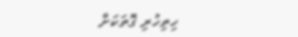ހިތިހުރި ގޮތަކަށް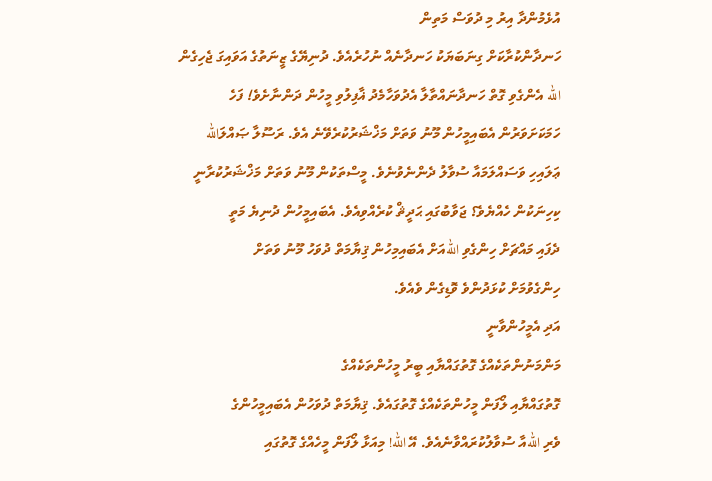އުޅެމުންދާ އިރު މި ދުވަސް މަތިން
ހަނދާންކުރާކަށް ގިނަބަޔަކު ހަނދާނެއް ނުހުރެއެވެ. ދުނިޔޭގެ ޒީނަތުގެ އަވައިގަ ޖެހިގެން
الله އެންގެވި ގޮތް ހަނދާނައްތާލާ އެދުވަހާމެދު ޣާފިލުވި މީހުން ދަންނާށެވެ! ފަހެ
ހަމަކަށަވަރުން އެބައިމީހުން މޫނު ވަތަށް މަޚްޝަރުކުރެވޭނެ އެވެ. ރަސޫލާ ޞައްލަالله
ޢަލައިހި ވަސައްލަމައާ ސުވާލު ދެންނެވުނެވެ. މީސްތަކުން މޫނު ވަތަށް މަޚްޝަރުކުރާނީ
ކިހިނަކުން ހެއްޔެވެ؟ ޖަވާބުގައި ޙަދީޘް ކުރެއްވިއެވެ. އެބައިމީހުން ދުނިޔެ މަތީ
ދެފައި މައްޗަށް ހިންގެވި اللهއަށް އެބައިމިހުން ޤިޔާމަތް ދުވަހު މޫނު ވަތަށް
ހިންގެވުމަށް ކުޅަދުންވެ ވޮޑިގެން ވެއެވެ.
އަދި އެމީހުންވާނީ
މަންމަނުންތަކެއްގެ ގޮތުގައްޔާއި ބީރު މީހުންތަކެއްގެ
ގޮތުގައްޔާއި ލޯފަން މީހުންތަކެއްގެ ގޮތުގައެވެ. ޤިޔާމަތް ދުވަހުން އެބައިމީހުންގެ
ވެރި اللهއާ ސުވާލުކުރައްވާނެއެވެ. އޭ الله! މިއަޅާ ލޯފަން މީހެއްގެ ގޮތުގައި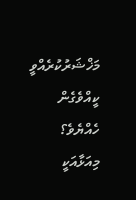މަޚްޝަރުކުރެއްވީ
ކީއްވެގެން ހެއްޔެވެ؟ މިއަޅާއަކީ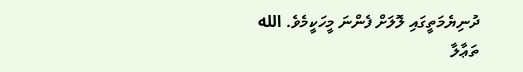ދުނިޔެމަތީގައި ލޮލަށް ފެންނަ މީހަކީމެވެ. الله
ތަޢާލާ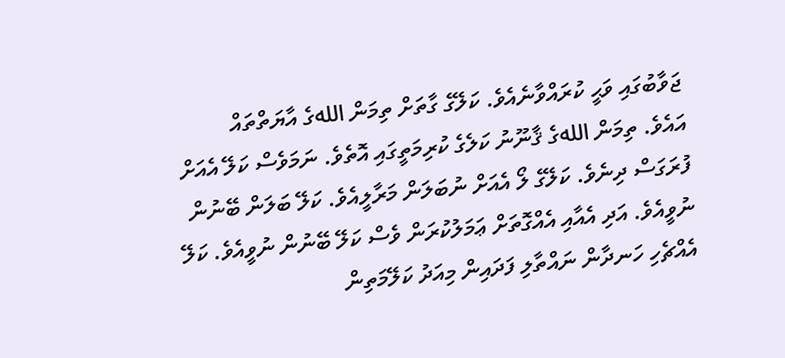ޖަވާބުގައި ވަޙީ ކުރައްވާނެއެވެ. ކަލޭގެ ގާތަށް ތިމަން اللهގެ އާޔަތްތައް
އައެވެ. ތިމަން اللهގެ ޤާނޫނު ކަލެގެ ކުރިމަތީގައި އޮތެވެ. ނަމަވެސް ކަލޭ އެއަށް
ފުރަގަސް ދިނެވެ. ކަލޭގެ ލޯ އެއަށް ނުބަލަން މަރާލީއެވެ. ކަލޭ ބަލަން ބޭނުން
ނުވީއެވެ. އަދި އެއާއި އެއްގޮތަށް ޢަމަލުކުރަން ވެސް ކަލޭ ބޭނުން ނުވީއެވެ. ކަލޭ
އެއްޗެހި ހަނދާން ނައްތާލި ފަދައިން މިއަދު ކަލޭމަތިން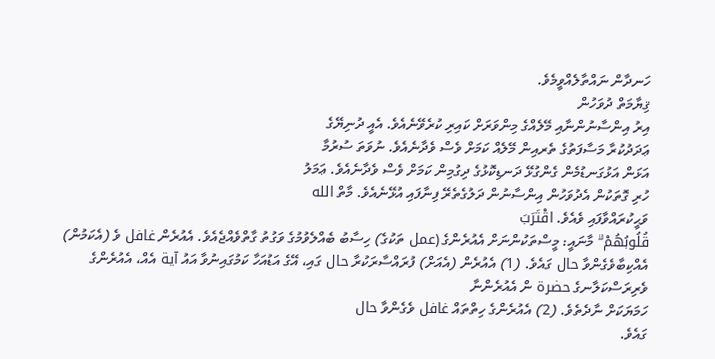ހަނދާން ނައްތާލެއްވީމެވެ.
ޤިޔާމަތް ދުވަހުން
އިރު އިންސާނުންނާއި މޭލެއްގެ މިންވަރަށް ކައިރި ކުރެވޭނެއެވެ. އެއީ ދުނިޔޭގެ
ޢަދަދުކުރާ މަސާފަތުގެ ތެރއިން މޭލެއް ކަމަށް ވެސް ވެދާނެއެވެ. ނުވަތަ ސުރުމާ
އަޅަން އަޅުގަނޑުމެން ގެންގުޅޭ ދަނޑިކޮޅުގެ ދިގުމިން ކަމަށް ވެސް ވެދާނެއެވެ. ޢަމަލު
ހުރި ގޮތަކުން އެދުވަހުން އިންސާނުން ދަލުގެތެރޭ ފިނާފައި އުޅޭނެއެވެ. މާތް الله
ވަޙީކުރައްވާފައި ވެއެވެ. اقْتَرَبَ
قُلُوبُهُمْ ۗ މާނައީ: މީސްތަކުންނަށް އެއުރެންގެ (عمل ތަކުގެ) ހިސާބު ބެއްލެވުމުގެ ވަގުތު ގާތްވެއްޖެއެވެ. އެއުރެން غافل ވެ (އެކަމުން) އެއްކިބާވެގެންވާ حال ގައެވެ. (1) އެއުރެން (އެއަށް) ފުރައްސާރަކުރާ حال ގައި، އޭގެ އަޑުއަހާ ކަމުގައިނުވާ އައު آية އެއް، އެއުރެންގެ ވެރިރަސްކަލާނގެ حضرة ން އެއުރެންނާ
ހަމަޔަކަށް ނާދެތެވެ. (2) އެއުރެންގެ ހިތްތައް غافل ވެގެންވާ حال
ގައެވެ.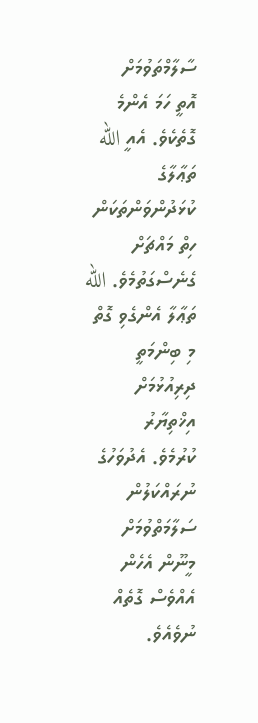ސާލާމްތަވުމަށް
އޮތީ ހަމަ އެންމެ ގޮތެކެވެ. އެއީ الله ތަޢާލާގެ ކުޅަދުންވަންތަކަން ހިތް މައްޗަށް
ގެނެސްގަތުމެވެ. الله ތަޢާލާ އެންގެވި ގޮތް މި ބިންމަތީ ދިރިއުޅުމަށް އިޚްތިޔާރު
ކުރުމެވެ. އެދުވަހުގެ ނުރައްކަލުން ސަލާމަތްވުމަށް މީނޫން އެހެން އެއްވެސް ގޮތެއް
ނުވެއެވެ.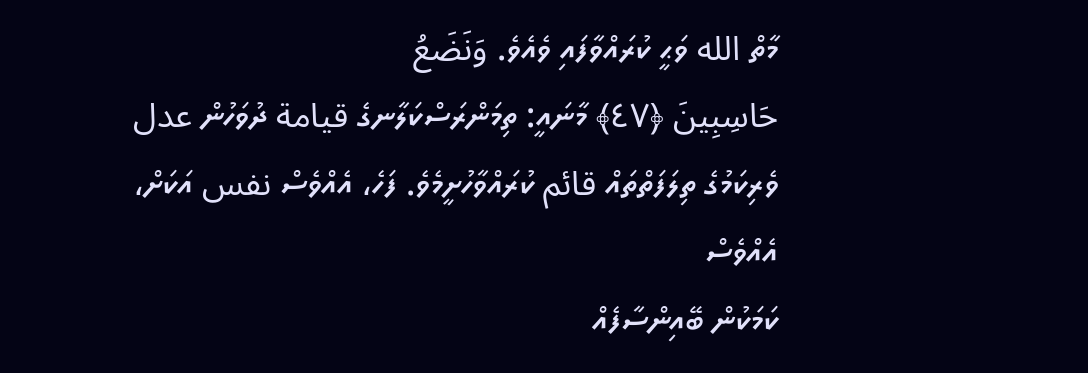މާތް الله ވަޙީ ކުރައްވާފައި ވެއެވެ. وَنَضَعُ
حَاسِبِينَ ﴿٤٧﴾ މާނައީ: ތިމަންރަސްކަލާނގެ قيامة ދުވަހުން عدل
ވެރިކަމުގެ ތިލަފަތްތައް قائم ކުރައްވާހުށީމެވެ. ފަހެ، އެއްވެސް نفس އަކަށް، އެއްވެސް
ކަމަކުން ބޭއިންސާފެއް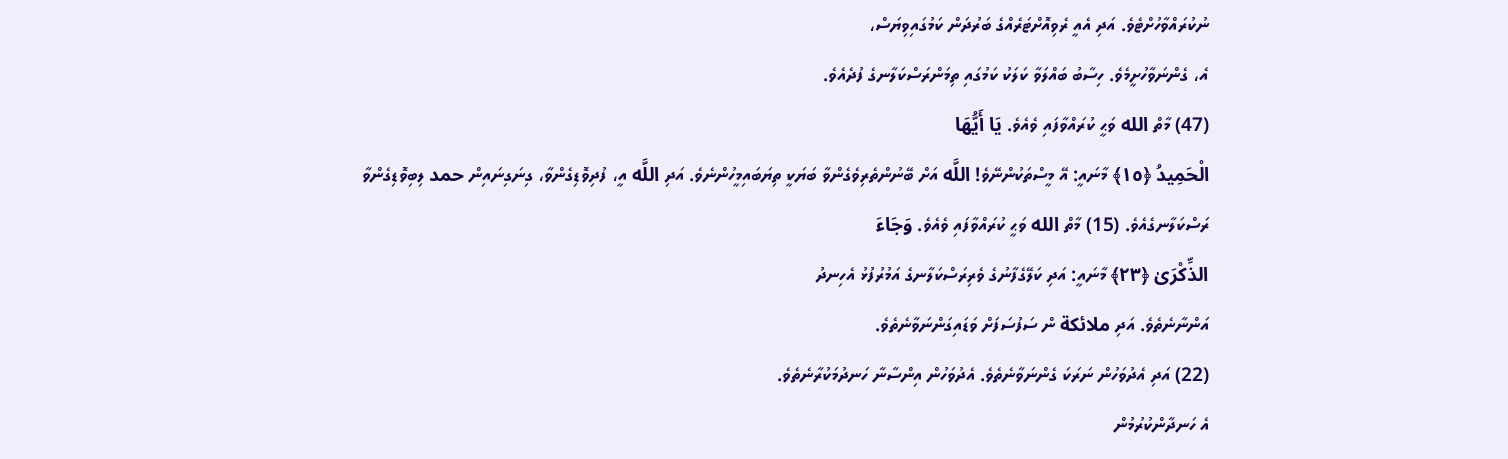ނުކުރައްވާހުށްޓެވެ. އަދި އެއީ ރެވިއޮށްޓަރެއްގެ ބަރުދަން ކަމުގައިވިޔަސް،
އެ، ގެންނަވާހުށީމެވެ. ހިސާބު ބައްލަވާ ކަލަކު ކަމުގައި ތިމަންރަސްކަލާނގެ ފުދެއެވެ.
(47) މާތް الله ވަޙީ ކުރައްވާފައި ވެއެވެ. يَا أَيُّهَا
الْحَمِيدُ ﴿١٥﴾ މާނައީ: އޭ މީސްތަކުންނޭވެ! اللَّه އަށް ބޭނުންތެރިވެގެންވާ ބަޔަކީ ތިޔަބައިމީހުންނެވެ. އަދި اللَّه އީ، ފުދިވޮޑިގެންވާ، ގިނަގިނައިން حمد ލިބިވޮޑިގެންވާ
ރަސްކަލާނގެއެވެ. (15) މާތް الله ވަޙީ ކުރައްވާފައި ވެއެވެ. وَجَاءَ
الذِّكْرَىٰ ﴿٢٣﴾ މާނައީ: އަދި ކަލޭގެފާނުގެ ވެރިރަސްކަލާނގެ އަމުރުފުޅު އެހިނދު
އަންނާނެތެވެ. އަދި ملائكة ން ސަފުސަފަށް ވަޑައިގަންނަވާނެތެވެ.
(22) އަދި އެދުވަހުން ނަރަކަ ގެންނަވާނެތެވެ. އެދުވަހުން އިންސާނާ ހަނދުމަކުރާނެތެވެ.
އެ ހަނދާންކުރުމުން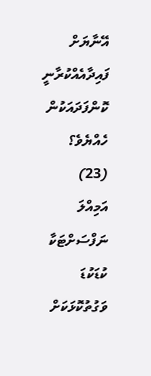އޭނާޔަށް ފައިދާއެއްކުރާނީ ކޮންފަދައަކުން ހެއްޔެވެ؟ (23)
އަމިއްލަ
ނަފްސަށްޓަކާ ކުޑަކުޑަ ވަގުތުކޮޅަކަށް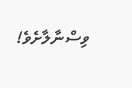ވިސްނާލާށެވެ!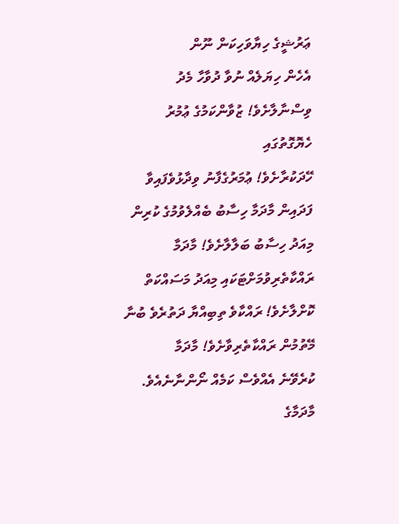ޢަރުޝީގެ ހިޔާވަހިކަން ނޫން
އެހެން ހިޔަލެއް ނުވާ ދުވާހާ މެދު ވިސްނާލާށެވެ! ޒުވާންކަމުގެ ޢުމުރު ހެޔޮގޮތުގައި
ހޭދަކުރާށެވެ! ޢުމަރުގެފާނު ވިދާޅުވެފައިވާ ފަދައިން މާދަމާ ހިސާބު ބެއްލެވުމުގެ ކުރިން
މިއަދު ހިސާބު ބަލާލާށެވެ! މާދަމާ ރައްކާތެރިވުމަށްޓަކައި މިއަދު މަސައްކަތް
ކޮށްލާށެވެ! ރައްކާވެ ތިބިއްޔާ ދަތުރެވެ ބުނާ މޭތުމުން ރައްކާތެރިވާށެވެ! މާދަމާ
ކުރެވޭނެ އެއްވެސް ކަމެއް ނޯންނާނެއެވެ. މާދަމާގެ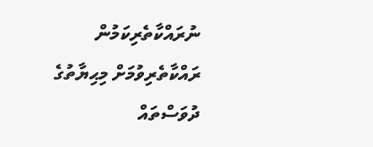ނުރައްކާތެރިކަމުން
ރައްކާތެރިވުމަށް މިޙިޔާތުގެ ދުވަސްތައް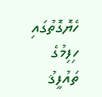ހެޔޮގޮތުގައި ހިފިމުގެ ތައުފީޤު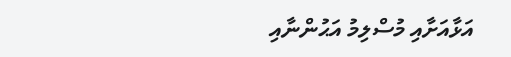އަޅާއަށާއި މުސްލިމު އަޙުންނާއި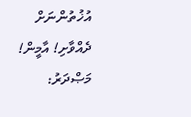އުޚުތުންނަށް ދެއްވާށި! އާމީން!
މަޞްދަރު: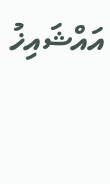އައްޝައިޚު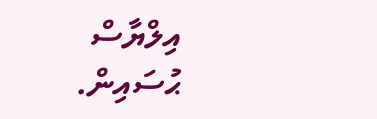އިލްޔާސް ޙުސައިން.